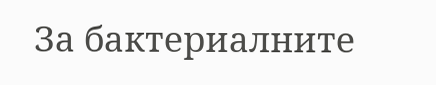За бактериалните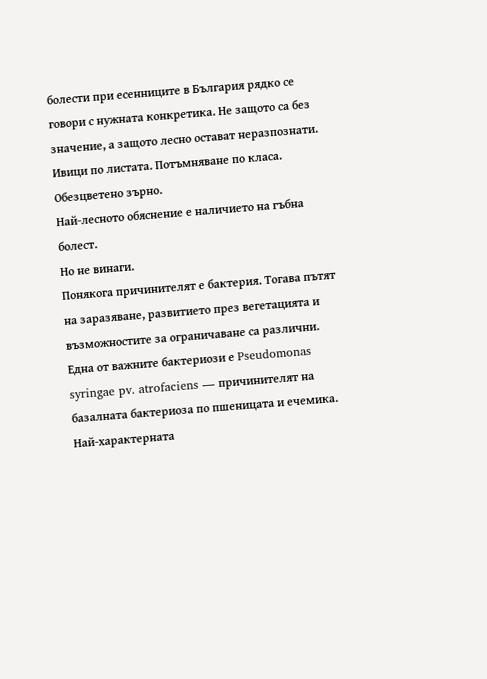болести при есенниците в България рядко се говори с нужната конкретика. Не защото са без значение, а защото лесно остават неразпознати.
Ивици по листата. Потъмняване по класа. Обезцветено зърно.
Най-лесното обяснение е наличието на гъбна болест.
Но не винаги.
Понякога причинителят е бактерия. Тогава пътят на заразяване, развитието през вегетацията и възможностите за ограничаване са различни.
Една от важните бактериози е Pseudomonas syringae pv. atrofaciens — причинителят на базалната бактериоза по пшеницата и ечемика.
Най-характерната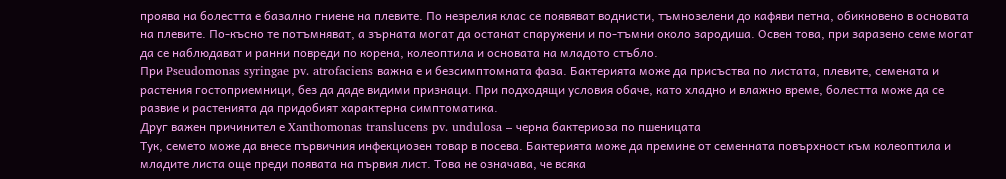проява на болестта е базално гниене на плевите. По незрелия клас се появяват воднисти, тъмнозелени до кафяви петна, обикновено в основата на плевите. По-късно те потъмняват, а зърната могат да останат спаружени и по-тъмни около зародиша. Освен това, при заразено семе могат да се наблюдават и ранни повреди по корена, колеоптила и основата на младото стъбло.
При Pseudomonas syringae pv. atrofaciens важна е и безсимптомната фаза. Бактерията може да присъства по листата, плевите, семената и растения гостоприемници, без да даде видими признаци. При подходящи условия обаче, като хладно и влажно време, болестта може да се развие и растенията да придобият характерна симптоматика.
Друг важен причинител е Xanthomonas translucens pv. undulosa – черна бактериоза по пшеницата
Тук, семето може да внесе първичния инфекциозен товар в посева. Бактерията може да премине от семенната повърхност към колеоптила и младите листа още преди появата на първия лист. Това не означава, че всяка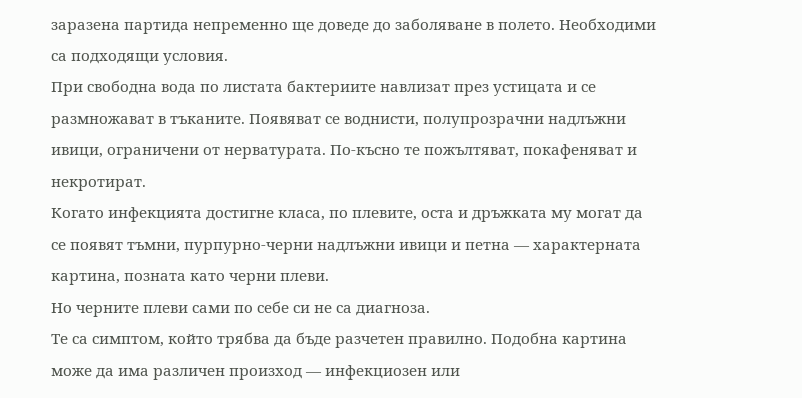заразена партида непременно ще доведе до заболяване в полето. Необходими са подходящи условия.
При свободна вода по листата бактериите навлизат през устицата и се размножават в тъканите. Появяват се воднисти, полупрозрачни надлъжни ивици, ограничени от нерватурата. По-късно те пожълтяват, покафеняват и некротират.
Когато инфекцията достигне класа, по плевите, оста и дръжката му могат да се появят тъмни, пурпурно-черни надлъжни ивици и петна — характерната картина, позната като черни плеви.
Но черните плеви сами по себе си не са диагноза.
Те са симптом, който трябва да бъде разчетен правилно. Подобна картина може да има различен произход — инфекциозен или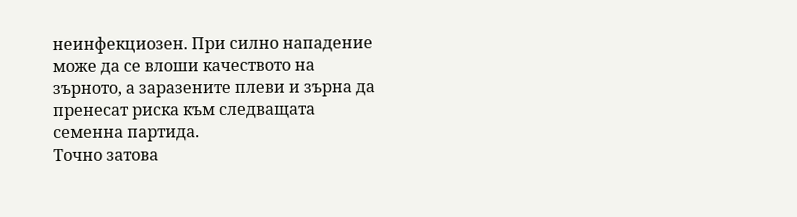неинфекциозен. При силно нападение може да се влоши качеството на зърното, а заразените плеви и зърна да пренесат риска към следващата семенна партида.
Точно затова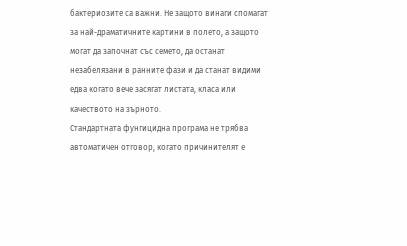бактериозите са важни. Не защото винаги спомагат за най-драматичните картини в полето, а защото могат да започнат със семето, да останат незабелязани в ранните фази и да станат видими едва когато вече засягат листата, класа или качеството на зърното.
Стандартната фунгицидна програма не трябва автоматичен отговор, когато причинителят е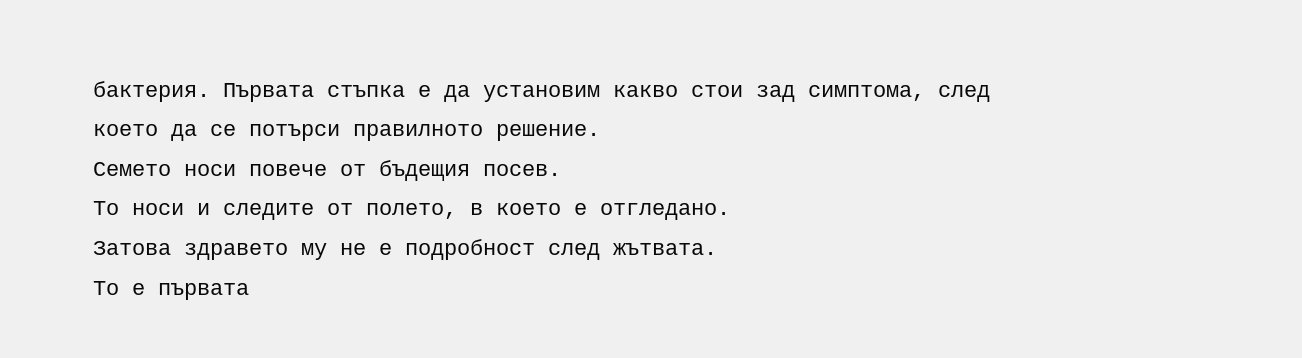бактерия. Първата стъпка е да установим какво стои зад симптома, след което да се потърси правилното решение.
Семето носи повече от бъдещия посев.
То носи и следите от полето, в което е отгледано.
Затова здравето му не е подробност след жътвата.
То е първата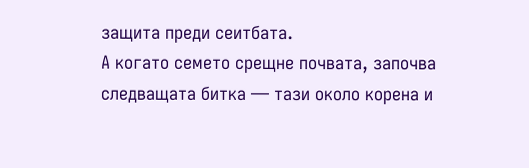защита преди сеитбата.
А когато семето срещне почвата, започва следващата битка — тази около корена и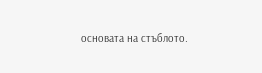основата на стъблото.